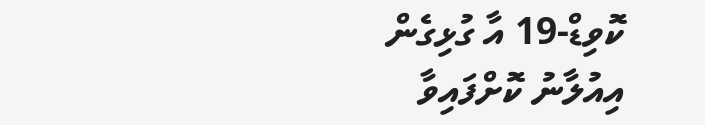ކޮވިޑް-19 އާ ގުޅިގެން އިއުލާނު ކޮށްފައިވާ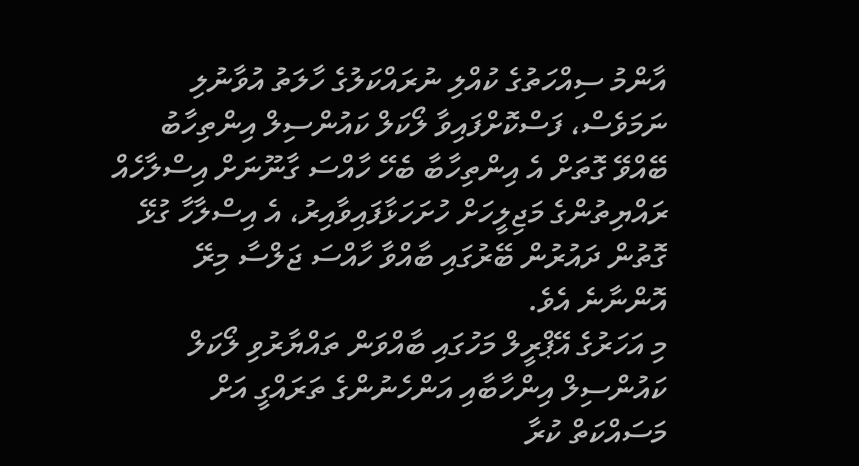އާންމު ސިއްހަތުގެ ކުއްލި ނުރައްކަލުގެ ހާލަތު އުވާނުލި ނަމަވެސް، ފަސްކޮށްފައިވާ ލޯކަލް ކައުންސިލް އިންތިހާބު ބޭއްވޭ ގޮތަށް އެ އިންތިހާބާ ބެހޭ ހާއްސަ ގާނޫނަށް އިސްލާހެއް ރައްޔިތުންގެ މަޖިލީހަށް ހުށަހަޅާފައިވާއިރު، އެ އިސްލާހާ ގުޅޭ ގޮތުން ދައުރުން ބޭރުގައި ބާއްވާ ހާއްސަ ޖަލްސާ މިރޭ އޮންނާނެ އެވެ.
މި އަހަރުގެ އޭޕްރީލް މަހުގައި ބާއްވަން ތައްޔާރުވި ލޯކަލް ކައުންސިލް އިންހާބާއި އަންހެނުންގެ ތަރައްގީ އަށް މަސައްކަތް ކުރާ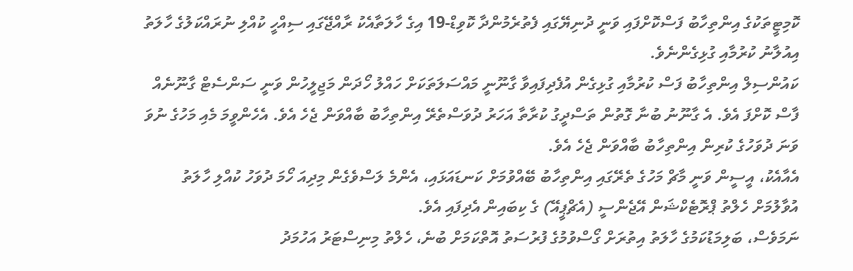ކޮމިޓީތަކުގެ އިންތިހާބު ފަސްކޮށްފައި ވަނީ ދުނިޔޭގައި ފެތުރެމުންދާ ކޮވިޑް-19 އިގެ ހާލަތާއެކު ރާއްޖޭގައި ސިއްހީ ކުއްލި ނުރައްކަލުގެ ހާލަތު އިއުލާނު ކުރުމާއި ގުޅިގެންނެވެ.
ކައުންސިލް އިންތިހާބު ފަސް ކުރުމާއި ގުޅިގެން އުފެދިފައިވާ ގާނޫނީ މައްސަލަތަކަށް ހައްލު ހޯދަން މަޖިލީހުން ވަނީ ސަންސެޓް ގާނޫނެއް ފާސް ކޮށްފަ އެވެ. އެ ގާނޫނު ބުނާ ގޮތުން ތަސްދީގު ކުރާތާ އަހަރު ދުވަސްތެރޭ އިންތިހާބު ބާއްވަން ޖެހެ އެވެ. އެހެންވީމަ މެއި މަހުގެ ނުވަ ވަނަ ދުވަހުގެ ކުރިން އިންތިހާބު ބާއްވަން ޖެހެ އެވެ.
އެއާއެކު، އީސީން ވަނީ މާޗް މަހުގެ ތެރޭގައި އިންތިހާބު ބޭއްވުމަށް ކަނޑައަޅައި، އެންމެ ލަސްވެގެން މިދިއަ ހޯމަ ދުވަހު ކުއްލި ހާލަތު އުވާލުމަށް ހެލްތު ޕްރޮޓެކްޝަން އޭޖެންސީ (އެޗްޕީއޭ) ގެ ކިބައިން އެދިފައި އެވެ.
ނަމަވެސް، ބަލިމަޑުކަމުގެ ހާލަތު އިތުރަށް ގޯސްވުމުގެ ފުރުސަތު އޮތްކަމަށް ބުނެ، ހެލްތު މިނިސްޓަރު އަހުމަދު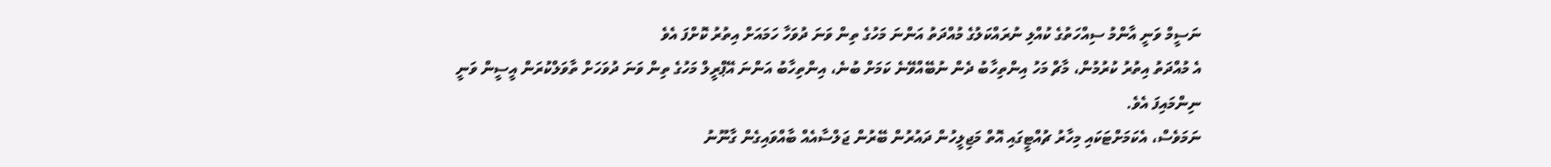ނަސީމް ވަނީ އާންމު ސިއްހަތުގެ ކުއްލި ނުރައްކަލުގެ މުއްދަތު އަންނަ މަހުގެ ތިން ވަނަ ދުވަހާ ހަމައަށް އިތުރު ކޮށްފަ އެވެ
އެ މުއްދަތު އިތުރު ކުރުމުން، މާޗް މަހު އިންތިހާބު ދެން ނުބޭއްވޭނެ ކަމަށް ބުނެ، އިންތިހާބު އަންނަ އޭޕްރީލް މަހުގެ ތިން ވަނަ ދުވަހަށް ތާވަލްކުރަން އީސީން ވަނީ ނިންމައިފަ އެވެ.
ނަމަވެސް، އެކަމަށްޓަކައި މިހާރު ޗުއްޓީގައި އޮތް މަޖިލީހުން ދައުރުން ބޭރުން ޖަލްސާއެއް ބާއްވައިގެން ގާނޫނު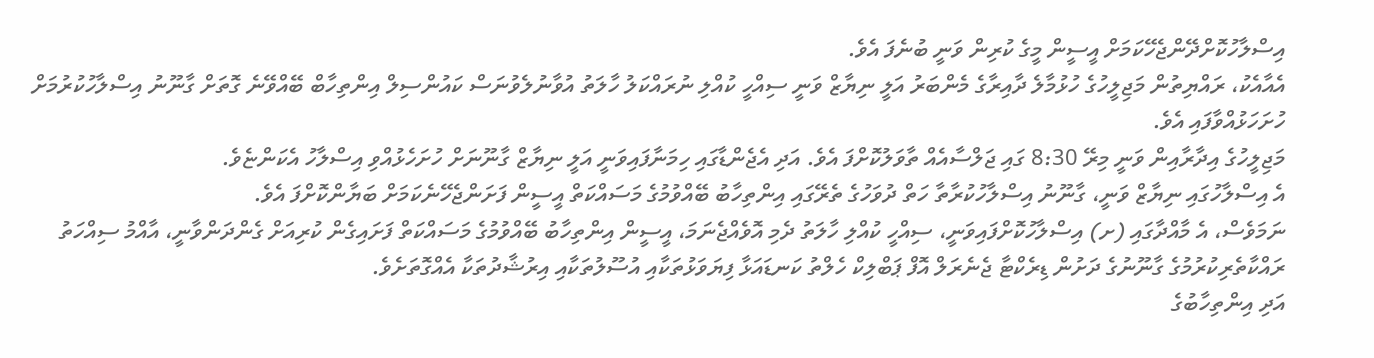އިސްލާހުކޮށްދޭންޖެހޭކަމަށް އީސީން މީގެ ކުރިން ވަނީ ބުނެފަ އެވެ.
އެއާއެކު، ރައްޔިތުން މަޖިލީހުގެ ހުޅުމާލެ ދާއިރާގެ މެންބަރު އަލީ ނިޔާޒް ވަނީ ސިއްހީ ކުއްލި ނުރައްކަލު ހާލަތު އުވާނުލެވުނަސް ކައުންސިލް އިންތިހާބް ބޭއްވޭނެ ގޮތަށް ގާނޫނު އިސްލާހުކުރުމަށް ހުށަހަޅުއްވާފައި އެވެ.
މަޖިލީހުގެ އިދާރާއިން ވަނީ މިރޭ 8:30 ގައި ޖަލްސާއެއް ތާވަލުކޮށްފަ އެވެ. އަދި އެޖެންޑާގައި ހިމަނާފައިވަނީ އަލީ ނިޔާޒް ގާނޫނަށް ހުށަހެޅުއްވި އިސްލާހު އެކަންޏެވެ.
އެ އިސްލާހުގައި ނިޔާޒް ވަނީ، ގާނޫނު އިސްލާހުކުރާތާ ހަތް ދުވަހުގެ ތެރޭގައި އިންތިހާބު ބޭއްވުމުގެ މަސައްކަތް އީސީން ފަށަންޖެހޭނެކަމަށް ބަޔާންކޮށްފަ އެވެ.
ނަމަވެސް، އެ މާއްދާގައި (ށ) އިސްލާހުކޮށްފައިވަނީ، ސިއްހީ ކުއްލި ހާލަތު ދެމި އޮވެއްޖެނަމަ، އީސީން އިންތިހާބު ބޭއްވުމުގެ މަސައްކަތް ފަށައިގެން ކުރިއަށް ގެންދަންވާނީ، އާއްމު ސިއްހަތު ރައްކާތެރިކުރުމުގެ ގާނޫނުގެ ދަށުން ޑިރެކްޓާ ޖެނެރަލް އޮފް ޕަބްލިކް ހެލްތު ކަނޑައަޅާ ފިޔަވަޅުތަކާއި އުސޫލުތަކާއި އިރުޝާދުތަކާ އެއްގޮތަށެވެ.
އަދި އިންތިހާބުގެ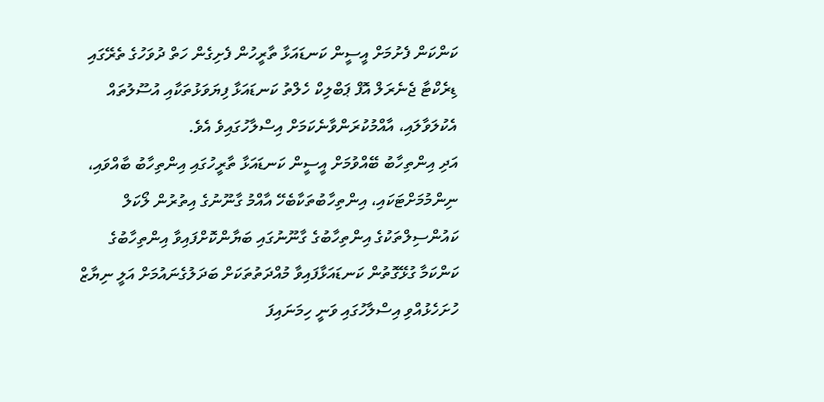ކަންކަން ފެށުމަށް އީސީން ކަނޑައަޅާ ތާރީހުން ފެށިގެން ހަތް ދުވަހުގެ ތެރޭގައި ޑިރެކްޓާ ޖެނެރަލް އޮފް ޕަބްލިކް ހެލްތު ކަނޑައަޅާ ފިޔަވަޅުތަކާއި އުސޫލުތައް އެކުލަވާލައި، އާއްމުކުރަންވާނެކަމަށް އިސްލާހުގައިވެ އެވެ.
އަދި އިންތިހާބު ބޭއްވުމަށް އީސީން ކަނޑައަޅާ ތާރީހުގައި އިންތިހާބު ބާއްވައި، ނިންމުމަށްޓަކައި، އިންތިހާބުތަކާބެހޭ އާއްމު ގާނޫނުގެ އިތުރުން ލޯކަލް ކައުންސިލްތަކުގެ އިންތިހާބުގެ ގާނޫނުގައި ބަޔާންކޮށްފައިވާ އިންތިހާބުގެ ކަންކަމާ ގުޅޭގޮތުން ކަނޑައަޅާފައިވާ މުއްދަތުތަކަށް ބަދަލުގެނައުމަށް އަލީ ނިޔާޒް ހުށަހެޅުއްވި އިސްލާހުގައި ވަނީ ހިމަނައިފަ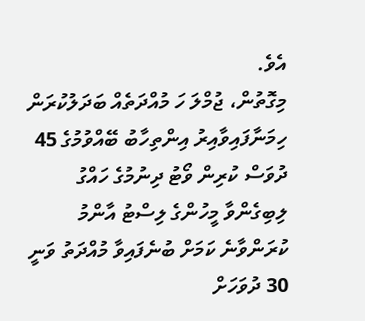އެވެ.
މިގޮތުން، ޖުމްލަ ހަ މުއްދަތެއް ބަދަލުކުރަން ހިމަނާފައިވާއިރު އިންތިހާބު ބޭއްވުމުގެ 45 ދުވަސް ކުރިން ވޯޓު ދިނުމުގެ ހައްގު ލިބިގެންވާ މީހުންގެ ލިސްޓު އާންމު ކުރަންވާނެ ކަމަށް ބުނެފައިވާ މުއްދަތު ވަނީ 30 ދުވަހަށް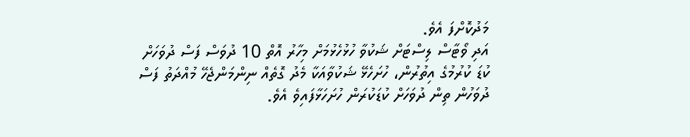މަދުކޮށްފަ އެވެ.
އަދި ވޯޓާސް ލިސްޓަށް ޝަކުވާ ހުޅުހެޅުމަށް މިހާރު އޮތް 10 ދުވަސް ފަސް ދުވަހަށް ކުޑަ ކުރުމުގެ އިތުރުން، ހުށަހެޅޭ ޝަކުވާއަކާ މެދު ގޮތެއް ނިންމަންޖެހޭ މުއްދަތު ފަސް ދުވަހުން ތިން ދުވަހަށް ކުޑަކުރަން ހުށަހަޅާފައިވެ އެވެ.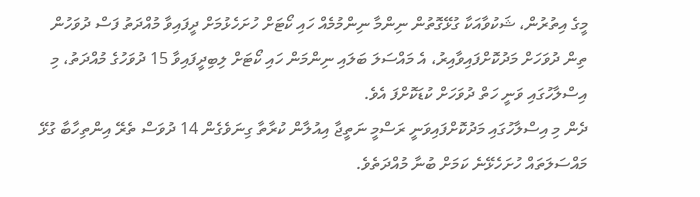މީގެ އިތުރުން، ޝަކުވާއަކާ ގުޅޭގޮތުން ނިންމާ ނިންމުމެއް ހައި ކޯޓަށް ހުށަހެޅުމަށް ދީފައިވާ މުއްދަތު ފަސް ދުވަހުން ތިން ދުވަހަށް މަދުކޮށްފައިވާއިރު، އެ މައްސަލަ ބަލައި ނިންމަން ހައި ކޯޓަށް ލިބިދީފައިވާ 15 ދުވަހުގެ މުއްދަތު، މި އިސްލާހުގައި ވަނީ ހަތް ދުވަހަށް ކުޑަކޮށްފަ އެވެ.
ދެން މި އިސްލާހުގައި މަދުކޮށްފައިވަނީ ރަސްމީ ނަތީޖާ އިއުލާން ކުރާތާ ގިނަވެގެން 14 ދުވަސް ތެރޭ އިންތިހާބާ ގުޅޭ މައްސަލަތައް ހުށަހެޅޭނެ ކަމަށް ބުނާ މުއްދަތެވެ.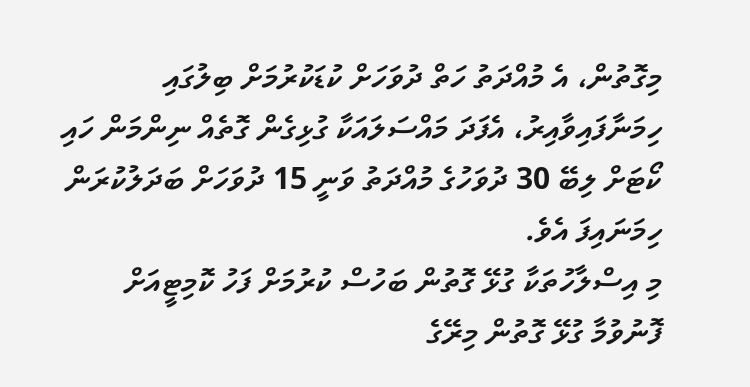މިގޮތުން، އެ މުއްދަތު ހަތް ދުވަހަށް ކުޑަކުރުމަށް ބިލުގައި ހިމަނާފައިވާއިރު، އެފަދަ މައްސަލައަކާ ގުޅިގެން ގޮތެއް ނިންމަން ހައި ކޯޓަށް ލިބޭ 30 ދުވަހުގެ މުއްދަތު ވަނީ 15 ދުވަހަށް ބަދަލުކުރަން ހިމަނައިފަ އެވެ.
މި އިސްލާހުތަކާ ގުޅޭ ގޮތުން ބަހުސް ކުރުމަށް ފަހު ކޮމިޓީއަށް ފޮނުވުމާ ގުޅޭ ގޮތުން މިރޭގެ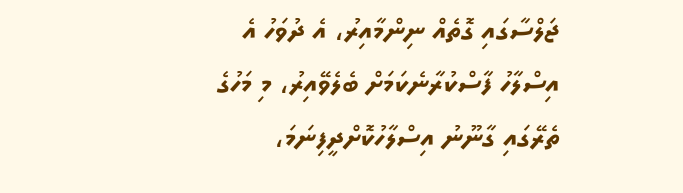ޖަލްސާގައި ގޮތެއް ނިންމާއިރު، އެ ދުވަހު އެ އިސްލާހު ފާސްކުރާނެކަމަށް ބެލެވޭއިރު، މި މަހުގެ ތެރޭގައި ގާނޫނު އިސްލާހުކޮށްދީފިނަމަ،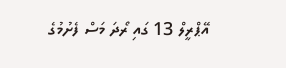އޭޕްރީލް 13 ގައި ރޯދަ މަސް ފެށުމުގެ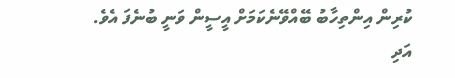ކުރިން އިންތިހާބު ބޭއްވޭނެކަމަށް އީސީން ވަނީ ބުނެފަ އެވެ.
އަދި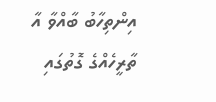އިންތިހާބު ބާއްވާ އާ ތާރީހެއްގެ ގޮތުގައި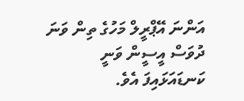އަންނަ އޭޕްރީލް މަހުގެ ތިން ވަނަ ދުވަސް އީސީން ވަނީ ކަނޑައަޅައިފަ އެވެ.